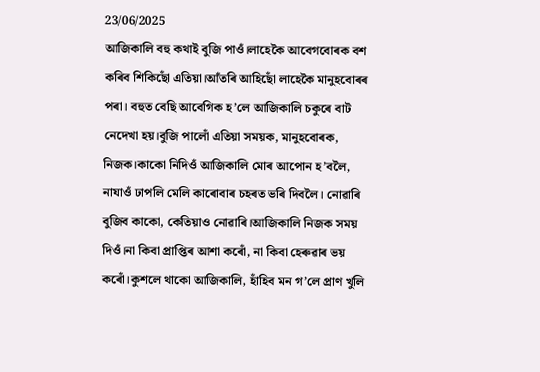23/06/2025
আজিকালি বহু কথাই বুজি পাওঁ।লাহেকৈ আবেগবোৰক বশ কৰিব শিকিছোঁ এতিয়া।আঁতৰি আহিছোঁ লাহেকৈ মানুহবোৰৰ পৰা। বহুত বেছি আবেগিক হ’লে আজিকালি চকুৰে বাট নেদেখা হয়।বুজি পালোঁ এতিয়া সময়ক, মানুহবোৰক, নিজক।কাকো নিদিওঁ আজিকালি মোৰ আপোন হ’বলৈ, নাযাওঁ ঢাপলি মেলি কাৰোবাৰ চহৰত ভৰি দিবলৈ। নোৱাৰি বুজিব কাকো, কেতিয়াও নোৱাৰি।আজিকালি নিজক সময় দিওঁ।না কিবা প্ৰাপ্তিৰ আশা কৰোঁ, না কিবা হেৰুৱাৰ ভয় কৰোঁ।কুশলে থাকো আজিকালি, হাঁহিব মন গ’লে প্ৰাণ খুলি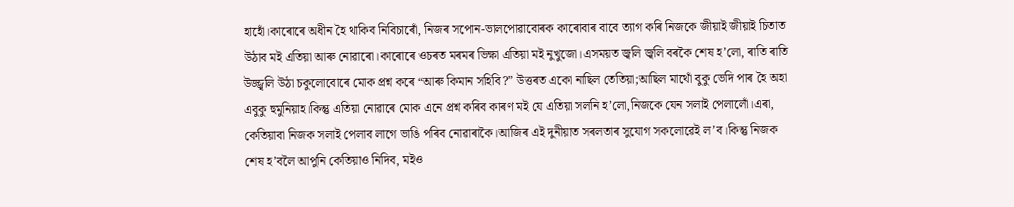হাহোঁ।কাৰোৰে অধীন হৈ থাকিব নিবিচাৰোঁ, নিজৰ সপোন-ভালপোৱাবোৰক কাৰোবাৰ বাবে ত্যাগ কৰি নিজকে জীয়াই জীয়াই চিতাত উঠাব মই এতিয়া আৰু নোৱাৰো।কাৰোৰে ওচৰত মৰমৰ ভিক্ষা এতিয়া মই নুখুজো।এসময়ত জ্বলি জ্বলি বৰকৈ শেষ হ’লো, ৰাতি ৰাতি উজ্জ্বলি উঠা চকুলোবোৰে মোক প্ৰশ্ন কৰে “আৰু কিমান সহিবি?” উত্তৰত একো নাছিল তেতিয়া;আছিল মাথোঁ বুকু ভেদি পাৰ হৈ অহা এবুকু হুমুনিয়াহ।কিন্তু এতিয়া নোৱাৰে মোক এনে প্ৰশ্ন কৰিব কাৰণ মই যে এতিয়া সলনি হ’লো,নিজকে যেন সলাই পেলালোঁ।এৰা, কেতিয়াবা নিজক সলাই পেলাব লাগে ভাঙি পৰিব নোৱাৰাকৈ।আজিৰ এই দুনীয়াত সৰলতাৰ সুযোগ সকলোৱেই ল’ব।কিন্তু নিজক শেষ হ’বলৈ আপুনি কেতিয়াও নিদিব, মইও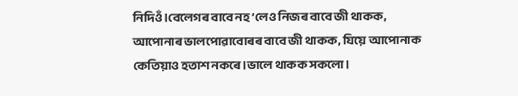নিদিওঁ।বেলেগৰ বাবে নহ’লেও নিজৰ বাবে জী থাকক, আপোনাৰ ভালপোৱাবোৰৰ বাবে জী থাকক, যিয়ে আপোনাক কেতিয়াও হতাশ নকৰে।ভালে থাকক সকলো।